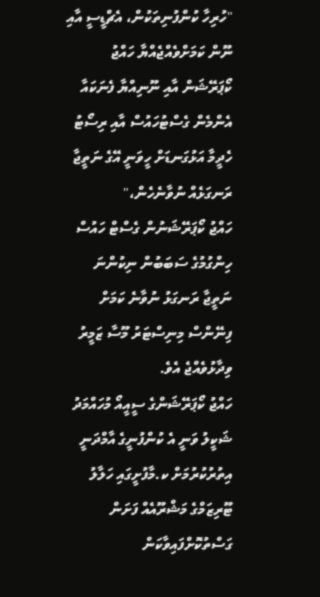"ހުރިހާ ކުންފުނިތަކުން، އެޗްޑީސީ އާއި ނޫން ކަމަށްވެއްޖެއްޔާ ހައްޖު ކޯޕަރޭޝަން އާއި ނޫނިއްޔާ ފެނަކައާ އެންމެން ގެސްޓުހައުސް އާއި ރިސޯޓު ހެދީމާ އަޅުގަނޑަށް ހީވަނީ އޭގެ ނަތީޖާ ރަނގަޅެއް ނުވާނެހެން،"
ހައްޖު ކޯޕަރޭޝަނުން ގެސްޓް ހައުސް ހިންގުމުގެ ސަބަބުން ނިކުންނަ ނަތީޖާ ރަނގަޅު ނުވާނެ ކަމަށް ފިނޭންސް މިނިސްޓަރު މޫސާ ޒަމީރު ވިދާޅުވެއްޖެ އެވެ.
ހައްޖު ކޯޕަރޭޝަންގެ ސީއީއޯ މުހައްމަދު ޝަކީލު ވަނީ އެ ކުންފުނީގެ އާމްދަނީ އިތުރުކުރުމަށް ކ.މާފުށީގައި ހަލާލު ޓޫރިޒަމްގެ މަޝްރޫއެއް ފަށަން ގަސްތުކޮށްފައިވާކަން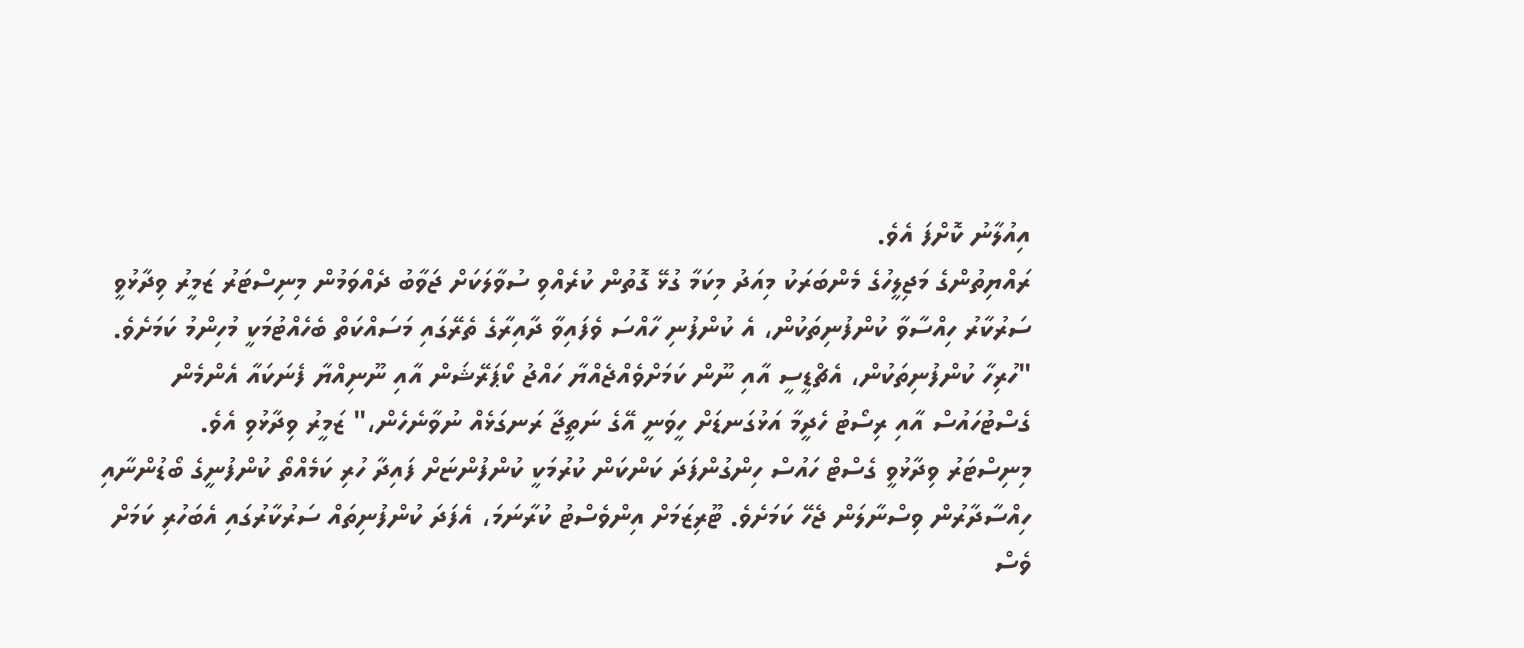އިއުލާނު ކޮށްފަ އެވެ.
ރައްޔިތުންގެ މަޖިލީހުގެ މެންބަރަކު މިއަދު މިކަމާ ގުޅޭ ގޮތުން ކުރެއްވި ސުވާލަކަށް ޖަވާބު ދެއްވަމުން މިނިސްޓަރު ޒަމީރު ވިދާޅުވީ ސަރުކާރު ހިއްސާވާ ކުންފުނިތަކުން، އެ ކުންފުނި ހާއްސަ ވެފައިވާ ދާއިރާގެ ތެރޭގައި މަސައްކަތް ބެހެއްޓުމަކީ މުހިންމު ކަމަށެވެ.
"ހުރިހާ ކުންފުނިތަކުން، އެޗްޑީސީ އާއި ނޫން ކަމަށްވެއްޖެއްޔާ ހައްޖު ކޯޕަރޭޝަން އާއި ނޫނިއްޔާ ފެނަކައާ އެންމެން ގެސްޓުހައުސް އާއި ރިސޯޓު ހެދީމާ އަޅުގަނޑަށް ހީވަނީ އޭގެ ނަތީޖާ ރަނގަޅެއް ނުވާނެހެން،" ޒަމީރު ވިދާޅުވި އެވެ.
މިނިސްޓަރު ވިދާޅުވީ ގެސްޓް ހައުސް ހިންގުންފަދަ ކަންކަން ކުރުމަކީ ކުންފުންޏަށް ފައިދާ ހުރި ކަމެއްތޯ ކުންފުނީގެ ބޯޑުންނާއި ހިއްސާދާރުން ވިސްނާލަން ޖެހޭ ކަމަށެވެ. ޓޫރިޒަމަށް އިންވެސްޓު ކުރާނަމަ، އެފަދަ ކުންފުނިތައް ސަރުކާރުގައި އެބަހުރި ކަމަށް ވެސް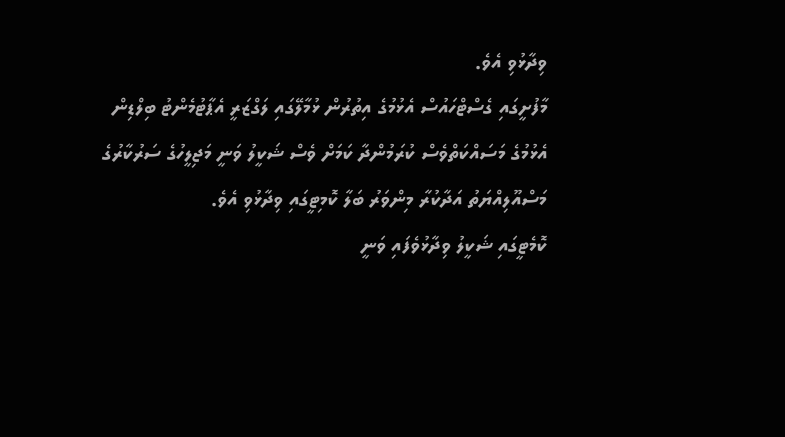ވިދާޅުވި އެވެ.
މާފުށީގައި ގެސްޓްހައުސް އެޅުމުގެ އިތުރުން ޅުމާލޭގައި ލަގްޒަރީ އެޕާޓުމެންޓު ބިލްޑިން އެޅުމުގެ މަސައްކަތްވެސް ކުރަމުންދާ ކަމަށް ވެސް ޝަކީލު ވަނީ މަޖިލީހުގެ ސަރުކާރުގެ މަސްއޫލިއްޔަތު އަދާކުރާ މިންވަރު ބަލާ ކޮމިޓީގައި ވިދާޅުވި އެވެ.
ކޮމެޓީގައި ޝަކީލު ވިދާޅުވެފައި ވަނީ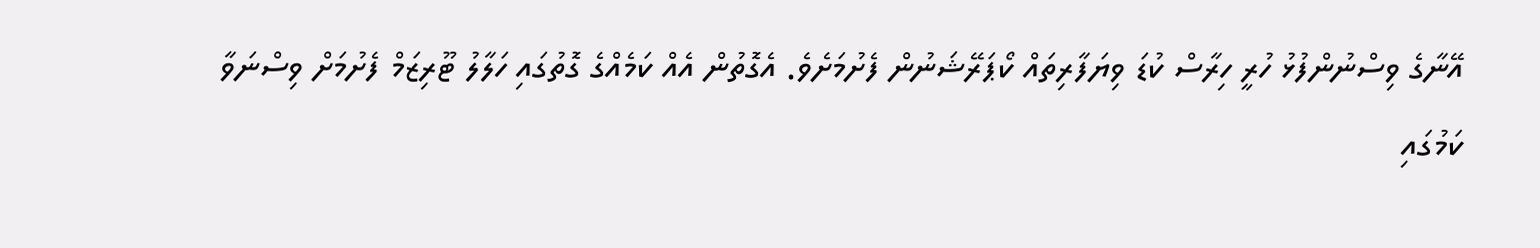އޭނާގެ ވިސްނުންފުޅު ހުރީ ހިރާސް ކުޑަ ވިޔަފާރިތައް ކޯޕަރޭޝަނުން ފެށުމަށެވެ. އެގޮތުން އެއް ކަމެއްގެ ގޮތުގައި ހަލާލު ޓޫރިޒަމް ފެށުމަށް ވިސްނަވާ ކަމުގައި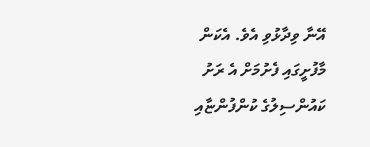އޭނާ ވިދާޅުވި އެވެ. އެކަން މާފުށީގައި ފެށުމަށް އެ ރަށު ކައުންސިލުގެ ކުންފުންޏާއި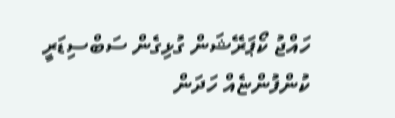ހައްޖު ކޯޕަރޭޝަން ގުޅިގެން ސަބްސިޑަރީ ކުންފުންޏެއް ހަދަން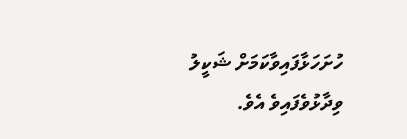ހުށަހަޅާފައިވާކަމަށް ޝަކީލު ވިދާޅުވެފައިވެ އެވެ.